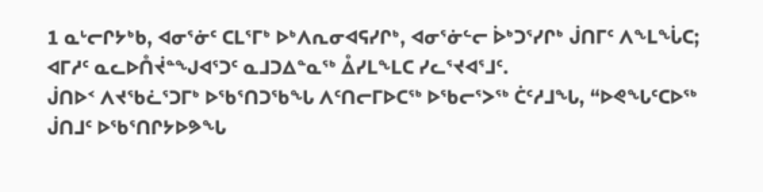1 ᓇᒡᓕᒋᔭᒃᑲ, ᐊᓂᕐᓃᑦ ᑕᒪᕐᒥᒃ ᐅᒃᐱᕆᓂᐊᕋᓯᒋᒃ, ᐊᓂᕐᓃᓪᓕ ᐆᒃᑐᕐᓯᒋᒃ ᒎᑎᒥᑦ ᐱᖕᒪᖔᑕ; ᐊᒥᓱᑦ ᓇᓚᐅᑍᔫᓐᖑᐊᕐᑐᑦ ᓇᒧᑐᐃᓐᓇᖅ ᐂᓯᒪᖕᒪᑕ ᓯᓚᕐᔪᐊᕐᒧᑦ.
ᒎᑎᐅᑉ ᐱᔪᖃᓛᕐᑐᒥᒃ ᐅᖃᕐᑎᑐᖃᖓ ᐱᑦᑎᓕᒥᐅᑕᖅ ᐅᖃᓕᕐᐳᖅ ᑖᑦᓱᒧᖓ, “ᐅᕙᖓᑦᑕᐅᖅ ᒎᑎᒧᑦ ᐅᖃᕐᑎᒋᔭᐅᕗᖓ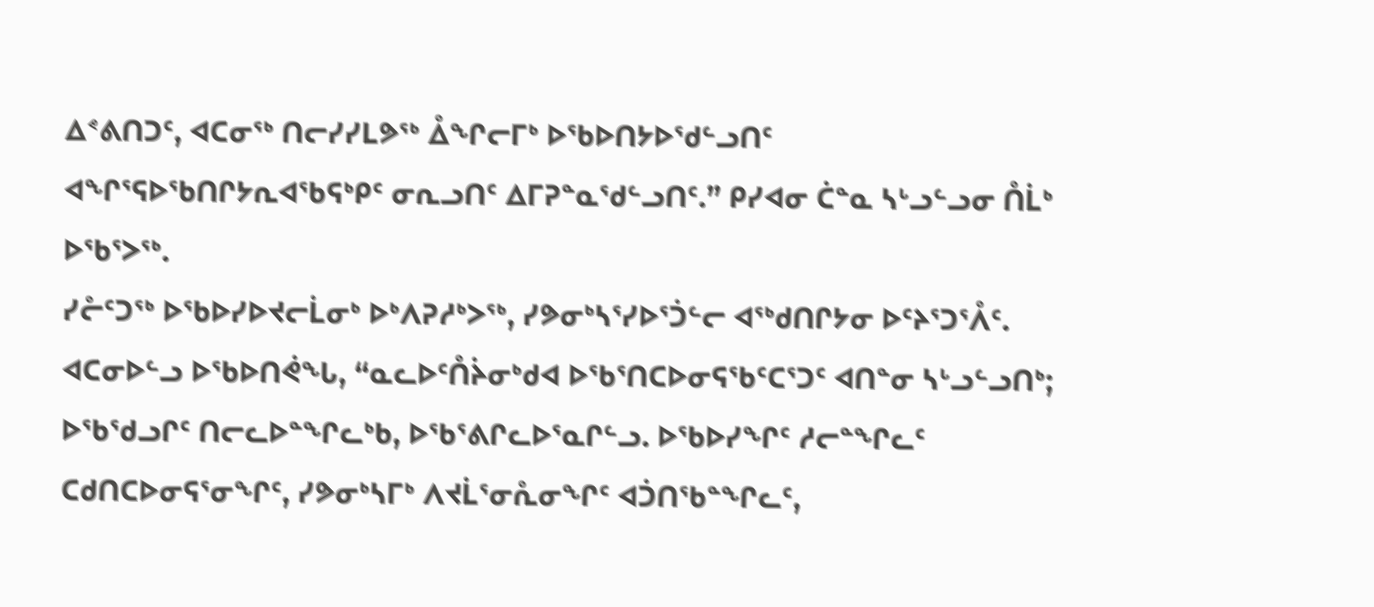ᐃᕝᕕᑎᑐᑦ, ᐊᑕᓂᖅ ᑎᓕᓯᓯᒪᕗᖅ ᐂᖏᓕᒥᒃ ᐅᖃᐅᑎᔭᐅᖁᓪᓗᑎᑦ ᐊᖏᕐᕋᐅᖃᑎᒋᔭᕆᐊᖃᕋᒃᑭᑦ ᓂᕆᓗᑎᑦ ᐃᒥᕈᓐᓇᖁᓪᓗᑎᑦ.” ᑭᓯᐊᓂ ᑖᓐᓇ ᓴᒡᓗᓪᓗᓂ ᑍᒫᒃ ᐅᖃᕐᐳᖅ.
ᓯᓔᑦᑐᖅ ᐅᖃᐅᓯᐅᔪᓕᒫᓂᒃ ᐅᒃᐱᕈᓱᒃᐳᖅ, ᓯᕗᓂᒃᓴᕐᓯᐅᕐᑑᓪᓕ ᐊᖅᑯᑎᒋᔭᓂ ᐅᑦᔨᕐᑐᕐᐰᑦ.
ᐊᑕᓂᐅᓪᓗ ᐅᖃᐅᑎᕚᖓ, “ᓇᓚᐅᑦᑍᔩᓂᒃᑯᐊ ᐅᖃᕐᑎᑕᐅᓂᕋᖃᑦᑕᕐᑐᑦ ᐊᑎᓐᓂ ᓴᒡᓗᓪᓗᑎᒃ; ᐅᖃᖁᓗᒋᑦ ᑎᓕᓚᐅᓐᖏᓚᒃᑲ, ᐅᖃᕐᕕᒋᓚᐅᕐᓇᒋᓪᓗ. ᐅᖃᐅᓯᖏᑦ ᓱᓕᓐᖏᓚᑦ ᑕᑯᑎᑕᐅᓂᕋᕐᓂᖏᑦ, ᓯᕗᓂᒃᓴᒥᒃ ᐱᔪᒫᕐᓂᕅᓂᖏᑦ ᐊᑑᑎᖃᓐᖏᓚᑦ,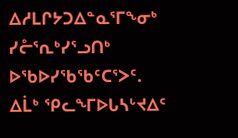ᐃᓱᒪᒋᔭᑐᐃᓐᓇᕐᒥᖕᓂᒃ ᓯᓔᕐᕆᒃᓯᕐᓗᑎᒃ ᐅᖃᐅᓯᖃᖃᑦᑕᕐᐳᑦ.
ᐃᒫᒃ ᕿᓚᖕᒥᐅᒐᓴᒡᔪᐃᑦ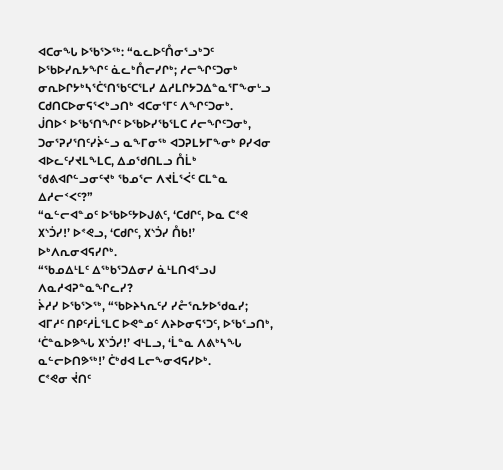ᐊᑕᓂᖓ ᐅᖃᕐᐳᖅ: “ᓇᓚᐅᑦᑍᓂᕐᓗᒃᑐᑦ ᐅᖃᐅᓯᕆᔭᖏᑦ ᓈᓚᒃᑍᓕᓯᒋᒃ; ᓱᓕᖏᑦᑐᓂᒃ ᓂᕆᐅᒋᔭᒃᓴᕐᑖᕐᑎᖃᑦᑕᕐᒪᓯ ᐃᓱᒪᒋᔭᑐᐃᓐᓇᕐᒥᖕᓂᒡᓗ ᑕᑯᑎᑕᐅᓂᕋᕐᐸᒃᓗᑎᒃ ᐊᑕᓂᕐᒥᑦ ᐱᖏᑦᑐᓂᒃ.
ᒎᑎᐅᑉ ᐅᖃᕐᑎᖏᑦ ᐅᖃᐅᓯᖃᕐᒪᑕ ᓱᓕᖏᑦᑐᓂᒃ, ᑐᓂᕐᕈᓯᕐᑎᑦᓯᔩᓪᓗ ᓇᖕᒥᓂᖅ ᐊᑐᕈᒪᔭᒥᖕᓂᒃ ᑭᓯᐊᓂ ᐊᐅᓚᑦᓯᔪᒪᖕᒪᑕ, ᐃᓄᖁᑎᒪᓗ ᑍᒫᒃ ᖁᕕᐊᒋᓪᓗᓂᑦᔪᒃ ᖃᓄᕐᓕ ᐱᔪᒫᕐᐹᑦ ᑕᒪᓐᓇ ᐃᓱᓕᑉᐸᑦ?”
“ᓇᓪᓕᐊᓐᓄᑦ ᐅᖃᐅᑦᔭᐅᒍᕕᑦ, ‘ᑕᑯᒋᑦ, ᐅᓇ ᑕᕝᕙ ᙭ᔅᑑᓯ!’ ᐅᕝᕙᓗ, ‘ᑕᑯᒋᑦ, ᙭ᔅᑑᓯ ᑍᑲ!’ ᐅᒃᐱᕆᓂᐊᕋᓯᒋᒃ.
“ᖃᓄᐃᒻᒪᑦ ᐃᖅᑲᕐᑐᐃᓂᓯ ᓈᒻᒪᑎᐊᕐᓗᒍ ᐱᓇᓱᐊᕈᓐᓇᖏᓚᓯ?
ᔩᓱᓯ ᐅᖃᕐᐳᖅ, “ᖃᐅᔨᓴᕆᑦᓯ ᓯᓔᕐᕆᔭᐅᖁᓇᓯ; ᐊᒥᓱᑦ ᑎᑭᑦᓱᒫᕐᒪᑕ ᐅᕙᓐᓄᑦ ᐱᔨᐅᓂᕋᕐᑐᑦ, ᐅᖃᕐᓗᑎᒃ, ‘ᑖᓐᓇᐅᕗᖓ ᙭ᔅᑑᓯ!’ ᐊᒻᒪᓗ, ‘ᒫᓐᓇ ᐱᕕᒃᓴᖓ ᓇᓪᓕᐅᑎᕗᖅ!’ ᑖᒃᑯᐊ ᒪᓕᖕᓂᐊᕋᓯᐅᒃ.
ᑕᕝᕙᓂ ᔫᑎᑦ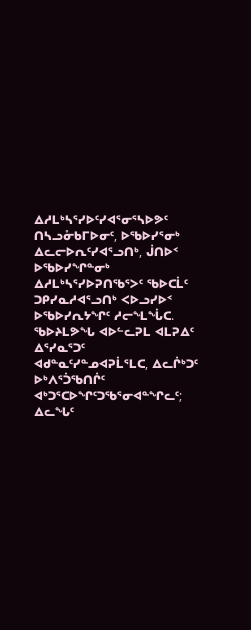ᐃᓱᒪᒃᓴᕐᓯᐅᑦᓯᐊᕐᓂᕐᓴᐅᕗᑦ ᑎᓴᓗᓁᑲᒥᐅᓂᑦ, ᐅᖃᐅᓯᕐᓂᒃ ᐃᓚᓕᐅᕆᑦᓯᐊᕐᓗᑎᒃ, ᒎᑎᐅᑉ ᐅᖃᐅᓯᖏᓐᓂᒃ ᐃᓱᒪᒃᓴᕐᓯᐅᕈᑎᖃᕐᐳᑦ ᖃᐅᑕᒫᑦ ᑐᑭᓯᓇᓱᐊᕐᓗᑎᒃ ᐸᐅᓗᓯᐅᑉ ᐅᖃᐅᓯᕆᔭᖏᑦ ᓱᓕᖕᒪᖔᑕ.
ᖃᐅᔨᒪᕗᖓ ᐊᐅᓪᓚᕈᒪ ᐊᒪᕈᐃᑦ ᐃᕐᓯᓇᕐᑐᑦ ᐊᑯᓐᓇᑦᓯᓐᓄᐊᕈᒫᕐᒪᑕ, ᐃᓚᒌᒃᑐᑦ ᐅᒃᐱᕐᑑᖃᑎᒌᑦ ᐊᒃᑐᕐᑕᐅᖏᑦᑐᖃᕐᓂᐊᓐᖏᓚᑦ;
ᐃᓚᖓᑦ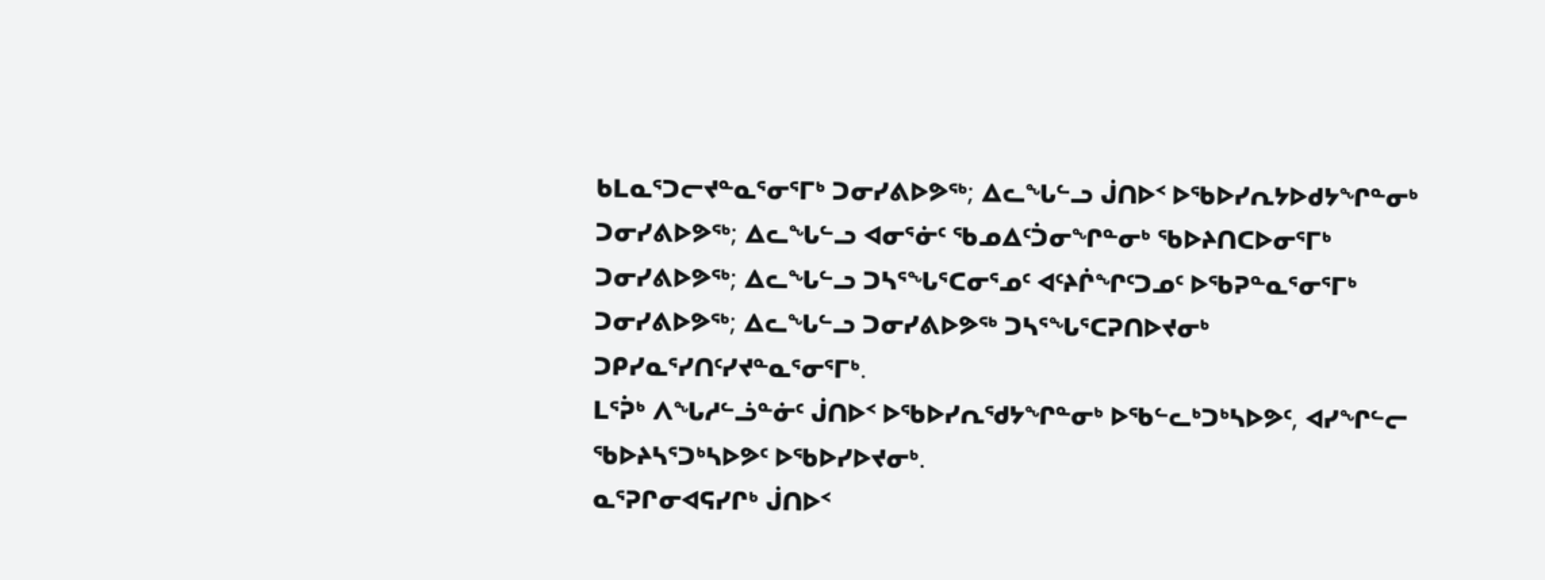ᑲᒪᓇᕐᑐᓕᔪᓐᓇᕐᓂᕐᒥᒃ ᑐᓂᓯᕕᐅᕗᖅ; ᐃᓚᖓᓪᓗ ᒎᑎᐅᑉ ᐅᖃᐅᓯᕆᔭᐅᑯᔭᖏᓐᓂᒃ ᑐᓂᓯᕕᐅᕗᖅ; ᐃᓚᖓᓪᓗ ᐊᓂᕐᓃᑦ ᖃᓄᐃᑦᑑᓂᖏᓐᓂᒃ ᖃᐅᔨᑎᑕᐅᓂᕐᒥᒃ ᑐᓂᓯᕕᐅᕗᖅ; ᐃᓚᖓᓪᓗ ᑐᓴᕐᖓᕐᑕᓂᕐᓄᑦ ᐊᑦᔨᒌᖏᑦᑐᓄᑦ ᐅᖃᕈᓐᓇᕐᓂᕐᒥᒃ ᑐᓂᓯᕕᐅᕗᖅ; ᐃᓚᖓᓪᓗ ᑐᓂᓯᕕᐅᕗᖅ ᑐᓴᕐᖓᕐᑕᕈᑎᐅᔪᓂᒃ ᑐᑭᓯᓇᕐᓯᑎᑦᓯᔪᓐᓇᕐᓂᕐᒥᒃ.
ᒪᕐᕉᒃ ᐱᖓᓱᓪᓘᓐᓃᑦ ᒎᑎᐅᑉ ᐅᖃᐅᓯᕆᖁᔭᖏᓐᓂᒃ ᐅᖃᓪᓚᒃᑐᒃᓴᐅᕗᑦ, ᐊᓯᖏᓪᓕ ᖃᐅᔨᓴᕐᑐᒃᓴᐅᕗᑦ ᐅᖃᐅᓯᐅᔪᓂᒃ.
ᓇᕐᕈᒋᓂᐊᕋᓯᒋᒃ ᒎᑎᐅᑉ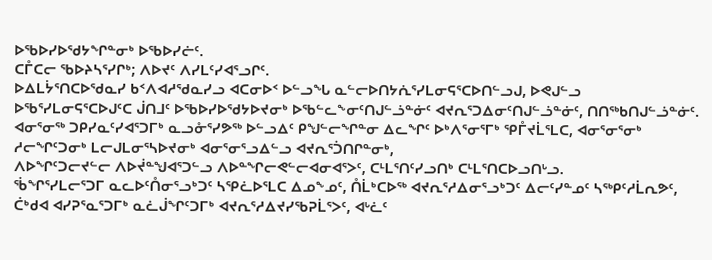ᐅᖃᐅᓯᐅᖁᔭᖏᓐᓂᒃ ᐅᖃᐅᓯᓖᑦ.
ᑕᒤᑕᓕ ᖃᐅᔨᓴᕐᓯᒋᒃ; ᐱᐅᔪᑦ ᐱᓯᒪᑦᓯᐊᕐᓗᒋᑦ.
ᐅᐃᒪᔮᕐᑎᑕᐅᖁᓇᓯ ᑲᑉᐱᐊᓱᖁᓇᓯᓗ ᐊᑕᓂᐅᑉ ᐅᓪᓗᖓ ᓇᓪᓕᐅᑎᔭᕇᕐᓯᒪᓂᕋᕐᑕᐅᑎᓪᓗᒍ, ᐅᕙᒍᓪᓗ ᐅᖃᕐᓯᒪᓂᕋᕐᑕᐅᒍᑦᑕ ᒎᑎᒧᑦ ᐅᖃᐅᓯᐅᖁᔭᐅᔪᓂᒃ ᐅᖃᓪᓚᖕᓂᑦᑎᒍᓪᓘᓐᓃᑦ ᐊᔪᕆᕐᑐᐃᓂᑦᑎᒍᓪᓘᓐᓃᑦ, ᑎᑎᖅᑲᑎᒍᓪᓘᓐᓃᑦ.
ᐊᓂᕐᓂᖅ ᑐᑭᓯᓇᑦᓯᐊᕐᑐᒥᒃ ᓇᓗᓁᕐᓯᕗᖅ ᐅᓪᓗᐃᑦ ᑭᖑᓪᓕᖏᓐᓂ ᐃᓚᖏᑦ ᐅᒃᐱᕐᓂᕐᒥᒃ ᕿᒤᔪᒫᕐᒪᑕ, ᐊᓂᕐᓂᕐᓂᒃ ᓱᓕᖏᑦᑐᓂᒃ ᒪᓕᒍᒪᓂᕐᓴᐅᔪᓂᒃ ᐊᓂᕐᓂᕐᓗᐃᓪᓗ ᐊᔪᕆᕐᑑᑎᒋᓐᓂᒃ,
ᐱᐅᖏᑦᑐᓕᔪᓪᓕ ᐱᐅᔫᓐᖑᐊᕐᑐᓪᓗ ᐱᐅᓐᖏᓕᕙᓪᓕᐊᓂᐊᕐᐳᑦ, ᑕᒻᒪᕐᑎᑦᓯᓗᑎᒃ ᑕᒻᒪᕐᑎᑕᐅᓗᑎᒡᓗ.
ᖄᖏᕐᓯᒪᓕᕐᑐᒥ ᓇᓚᐅᑦᑍᓂᕐᓗᒃᑐᑦ ᓴᕿᓛᐅᕐᒪᑕ ᐃᓄᖕᓄᑦ, ᑍᒫᒃᑕᐅᖅ ᐊᔪᕆᕐᓱᐃᓂᕐᓗᒃᑐᑦ ᐃᓕᑦᓯᓐᓄᑦ ᓴᖅᑭᑦᓱᒫᕆᕗᑦ, ᑖᒃᑯᐊ ᐊᓯᕈᕐᓇᕐᑐᒥᒃ ᓇᓛᒎᖏᑦᑐᒥᒃ ᐊᔪᕆᕐᓱᐃᔪᓯᖃᕈᒫᕐᐳᑦ, ᐊᒡᓛᑦ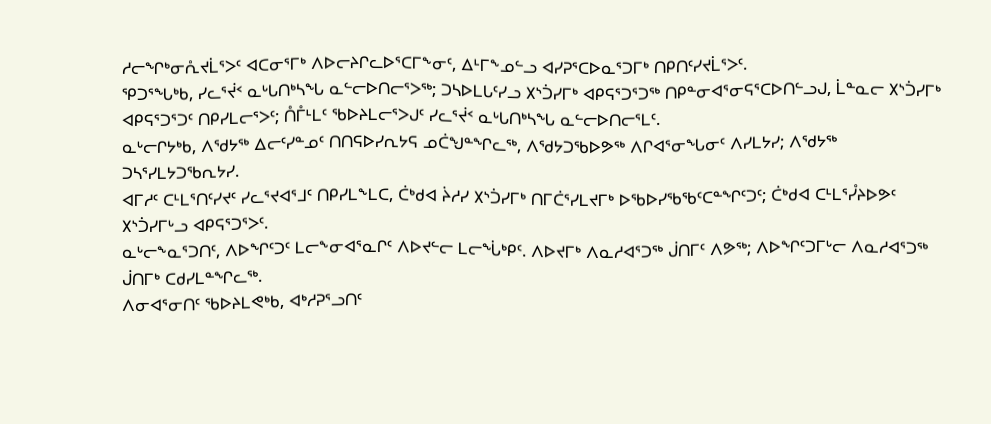ᓱᓕᖏᒃᓂᕅᔪᒫᕐᐳᑦ ᐊᑕᓂᕐᒥᒃ ᐱᐅᓕᔨᒋᓚᐅᕐᑕᒥᖕᓂᑦ, ᐃᒻᒥᖕᓄᓪᓗ ᐊᓯᕈᕐᑕᐅᓇᕐᑐᒥᒃ ᑎᑭᑎᑦᓯᔪᒫᕐᐳᑦ.
ᕿᑐᕐᖓᒃᑲ, ᓯᓚᕐᔫᑉ ᓇᒡᒐᑎᒃᓴᖓ ᓇᓪᓕᐅᑎᓕᕐᐳᖅ; ᑐᓴᐅᒪᒐᑦᓯᓗ ᙭ᔅᑑᓯᒥᒃ ᐊᑭᕋᕐᑐᕐᑐᖅ ᑎᑭᓐᓂᐊᕐᓂᕋᕐᑕᐅᑎᓪᓗᒍ, ᒫᓐᓇᓕ ᙭ᔅᑑᓯᒥᒃ ᐊᑭᕋᕐᑐᕐᑐᑦ ᑎᑭᓯᒪᓕᕐᐳᑦ; ᑍᒤᒻᒪᑦ ᖃᐅᔨᒪᓕᕐᐳᒍᑦ ᓯᓚᕐᔫᑉ ᓇᒡᒐᑎᒃᓴᖓ ᓇᓪᓕᐅᑎᓕᕐᒪᑦ.
ᓇᒡᓕᒋᔭᒃᑲ, ᐱᖁᔭᖅ ᐃᓕᑦᓯᓐᓄᑦ ᑎᑎᕋᐅᓯᕆᔭᕋ ᓄᑖᖑᓐᖏᓚᖅ, ᐱᖁᔭᑐᖃᐅᕗᖅ ᐱᒋᐊᕐᓂᖓᓂᑦ ᐱᓯᒪᔭᓯ; ᐱᖁᔭᖅ ᑐᓴᕐᓯᒪᔭᑐᖃᕆᔭᓯ.
ᐊᒥᓱᑦ ᑕᒻᒪᕐᑎᑦᓯᔪᑦ ᓯᓚᕐᔪᐊᕐᒧᑦ ᑎᑭᓯᒪᖕᒪᑕ, ᑖᒃᑯᐊ ᔩᓱᓯ ᙭ᔅᑑᓯᒥᒃ ᑎᒥᑖᕐᓯᒪᔪᒥᒃ ᐅᖃᐅᓯᖃᖃᑦᑕᓐᖏᑦᑐᑦ; ᑖᒃᑯᐊ ᑕᒻᒪᕐᓮᔨᐅᕗᑦ ᙭ᔅᑑᓯᒥᒡᓗ ᐊᑭᕋᕐᑐᕐᐳᑦ.
ᓇᒡᓕᖕᓇᕐᑐᑎᑦ, ᐱᐅᖏᑦᑐᑦ ᒪᓕᖕᓂᐊᕐᓇᒋᑦ ᐱᐅᔪᓪᓕ ᒪᓕᖔᒃᑭᑦ. ᐱᐅᔪᒥᒃ ᐱᓇᓱᐊᕐᑐᖅ ᒎᑎᒥᑦ ᐱᕗᖅ; ᐱᐅᖏᑦᑐᒥᒡᓕ ᐱᓇᓱᐊᕐᑐᖅ ᒎᑎᒥᒃ ᑕᑯᓯᒪᓐᖏᓚᖅ.
ᐱᓂᐊᕐᓂᑎᑦ ᖃᐅᔨᒪᕙᒃᑲ, ᐊᒃᓱᕈᕐᓗᑎᑦ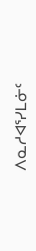ᐱᓇᓱᐊᕐᓯᒪᓃᑦ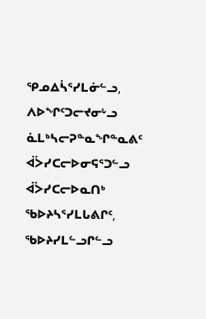ᕿᓄᐃᓵᕐᓯᒪᓃᓪᓗ, ᐱᐅᖏᑦᑐᓕᔪᓂᒡᓗ ᓈᒪᒃᓴᓕᕈᓐᓇᖏᓐᓇᕕᑦ ᐋᐴᓯᑕᓕᐅᓂᕋᕐᑐᓪᓗ ᐋᐴᓯᑕᓕᐅᓇᑎᒃ ᖃᐅᔨᓴᕐᓯᒪᒐᕕᒋᑦ, ᖃᐅᔨᓯᒪᓪᓗᒋᓪᓗ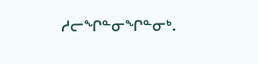ᓱᓕᖏᓐᓂᖏᓐᓂᒃ.